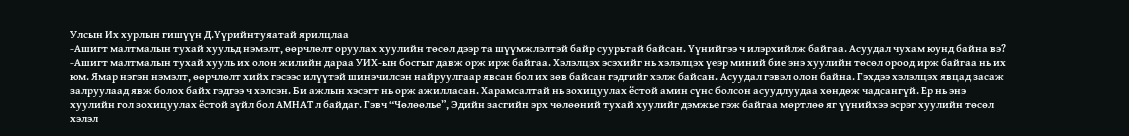Улсын Их хурлын гишүүн Д.Үүрийнтуяатай ярилцлаа
-Ашигт малтмалын тухай хуульд нэмэлт, өөрчлөлт оруулах хуулийн төсөл дээр та шүүмжлэлтэй байр суурьтай байсан. Үүнийгээ ч илэрхийлж байгаа. Асуудал чухам юунд байна вэ?
-Ашигт малтмалын тухай хууль их олон жилийн дараа УИХ-ын босгыг давж орж ирж байгаа. Хэлэлцэх эсэхийг нь хэлэлцэх үеэр миний бие энэ хуулийн төсөл ороод ирж байгаа нь их юм. Ямар нэгэн нэмэлт, өөрчлөлт хийх гэсээс илүүтэй шинэчилсэн найруулгаар явсан бол их зөв байсан гэдгийг хэлж байсан. Асуудал гэвэл олон байна. Гэхдээ хэлэлцэх явцад засаж залруулаад явж болох байх гэдгээ ч хэлсэн. Би ажлын хэсэгт нь орж ажилласан. Харамсалтай нь зохицуулах ёстой амин сүнс болсон асуудлуудаа хөндөж чадсангүй. Ер нь энэ хуулийн гол зохицуулах ёстой зүйл бол АМНАТ л байдаг. Гэвч “Чөлөөлье”, Эдийн засгийн эрх чөлөөний тухай хуулийг дэмжье гэж байгаа мөртлөө яг үүнийхээ эсрэг хуулийн төсөл хэлэл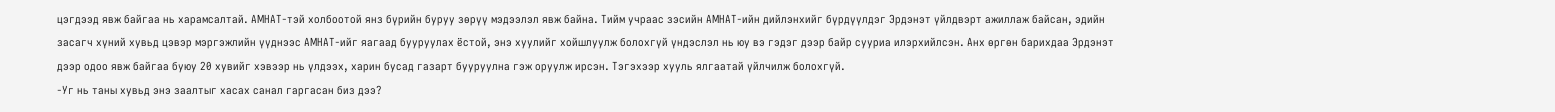цэгдээд явж байгаа нь харамсалтай. АМНАТ-тэй холбоотой янз бүрийн буруу зөрүү мэдээлэл явж байна. Тийм учраас зэсийн АМНАТ-ийн дийлэнхийг бүрдүүлдэг Эрдэнэт үйлдвэрт ажиллаж байсан, эдийн засагч хүний хувьд цэвэр мэргэжлийн үүднээс АМНАТ-ийг яагаад бууруулах ёстой, энэ хуулийг хойшлуулж болохгүй үндэслэл нь юу вэ гэдэг дээр байр сууриа илэрхийлсэн. Анх өргөн барихдаа Эрдэнэт дээр одоо явж байгаа буюу 20 хувийг хэвээр нь үлдээх, харин бусад газарт бууруулна гэж оруулж ирсэн. Тэгэхээр хууль ялгаатай үйлчилж болохгүй.
-Уг нь таны хувьд энэ заалтыг хасах санал гаргасан биз дээ?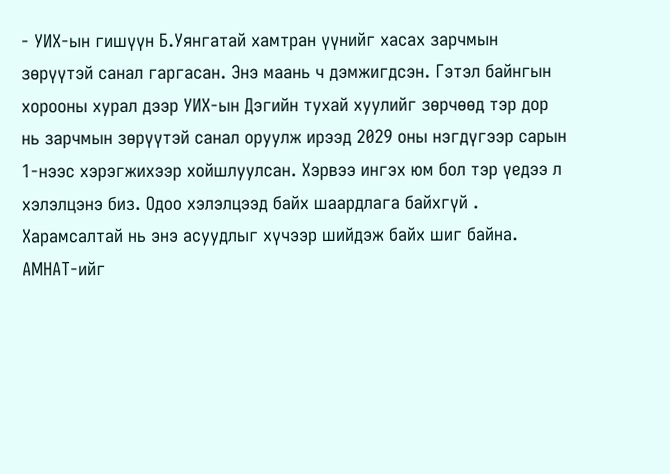- УИХ-ын гишүүн Б.Уянгатай хамтран үүнийг хасах зарчмын зөрүүтэй санал гаргасан. Энэ маань ч дэмжигдсэн. Гэтэл байнгын хорооны хурал дээр УИХ-ын Дэгийн тухай хуулийг зөрчөөд тэр дор нь зарчмын зөрүүтэй санал оруулж ирээд 2029 оны нэгдүгээр сарын 1-нээс хэрэгжихээр хойшлуулсан. Хэрвээ ингэх юм бол тэр үедээ л хэлэлцэнэ биз. Одоо хэлэлцээд байх шаардлага байхгүй . Харамсалтай нь энэ асуудлыг хүчээр шийдэж байх шиг байна. АМНАТ-ийг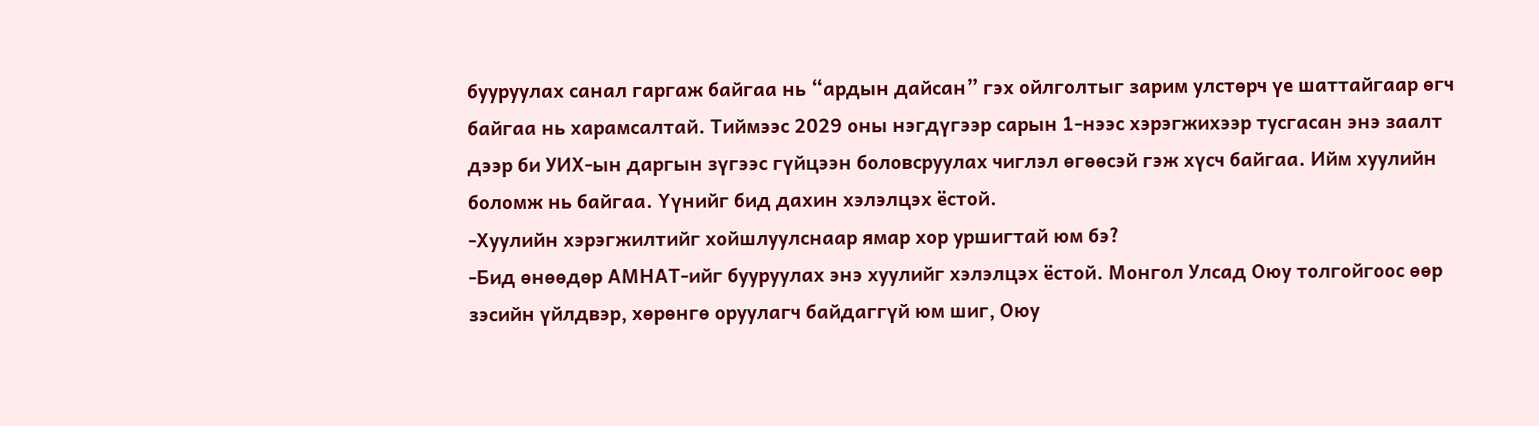бууруулах санал гаргаж байгаа нь “ардын дайсан” гэх ойлголтыг зарим улстөрч үе шаттайгаар өгч байгаа нь харамсалтай. Тиймээс 2029 оны нэгдүгээр сарын 1-нээс хэрэгжихээр тусгасан энэ заалт дээр би УИХ-ын даргын зүгээс гүйцээн боловсруулах чиглэл өгөөсэй гэж хүсч байгаа. Ийм хуулийн боломж нь байгаа. Үүнийг бид дахин хэлэлцэх ёстой.
-Хуулийн хэрэгжилтийг хойшлуулснаар ямар хор уршигтай юм бэ?
-Бид өнөөдөр АМНАТ-ийг бууруулах энэ хуулийг хэлэлцэх ёстой. Монгол Улсад Оюу толгойгоос өөр зэсийн үйлдвэр, хөрөнгө оруулагч байдаггүй юм шиг, Оюу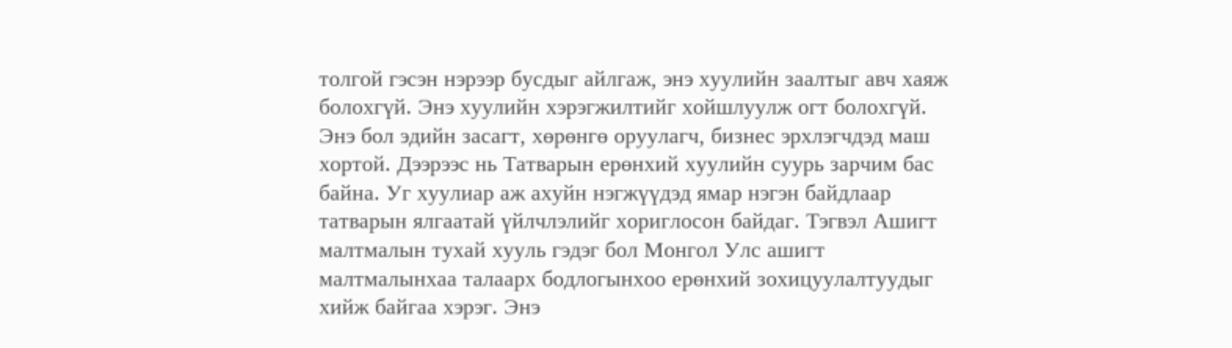толгой гэсэн нэрээр бусдыг айлгаж, энэ хуулийн заалтыг авч хаяж болохгүй. Энэ хуулийн хэрэгжилтийг хойшлуулж огт болохгүй. Энэ бол эдийн засагт, хөрөнгө оруулагч, бизнес эрхлэгчдэд маш хортой. Дээрээс нь Татварын ерөнхий хуулийн суурь зарчим бас байна. Уг хуулиар аж ахуйн нэгжүүдэд ямар нэгэн байдлаар татварын ялгаатай үйлчлэлийг хориглосон байдаг. Тэгвэл Ашигт малтмалын тухай хууль гэдэг бол Монгол Улс ашигт малтмалынхаа талаарх бодлогынхоо ерөнхий зохицуулалтуудыг хийж байгаа хэрэг. Энэ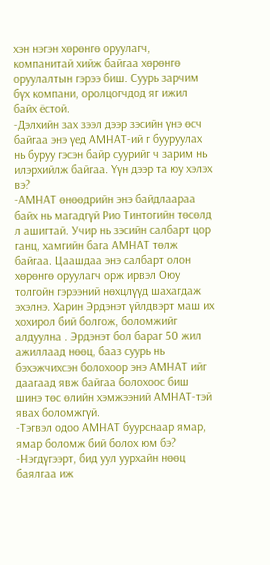хэн нэгэн хөрөнгө оруулагч, компанитай хийж байгаа хөрөнгө оруулалтын гэрээ биш. Суурь зарчим бүх компани, оролцогчдод яг ижил байх ёстой.
-Дэлхийн зах зээл дээр зэсийн үнэ өсч байгаа энэ үед АМНАТ-ий г бууруулах нь буруу гэсэн байр суурийг ч зарим нь илэрхийлж байгаа. Үүн дээр та юу хэлэх вэ?
-АМНАТ өнөөдрийн энэ байдлаараа байх нь магадгүй Рио Тинтогийн төсөлд л ашигтай. Учир нь зэсийн салбарт цор ганц, хамгийн бага АМНАТ төлж байгаа. Цаашдаа энэ салбарт олон хөрөнгө оруулагч орж ирвэл Оюу толгойн гэрээний нөхцлүүд шахагдаж эхэлнэ. Харин Эрдэнэт үйлдвэрт маш их хохирол бий болгож, боломжийг алдуулна . Эрдэнэт бол бараг 50 жил ажиллаад нөөц, бааз суурь нь бэхэжчихсэн болохоор энэ АМНАТ ийг даагаад явж байгаа болохоос биш шинэ төс өлийн хэмжээний АМНАТ-тэй явах боломжгүй.
-Тэгвэл одоо АМНАТ буурснаар ямар, ямар боломж бий болох юм бэ?
-Нэгдүгээрт, бид уул уурхайн нөөц баялгаа иж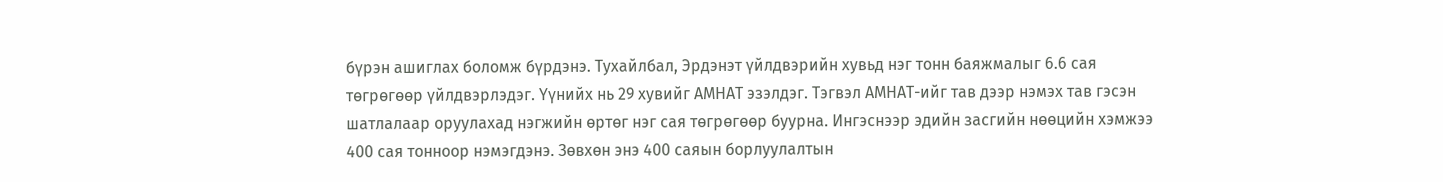бүрэн ашиглах боломж бүрдэнэ. Тухайлбал, Эрдэнэт үйлдвэрийн хувьд нэг тонн баяжмалыг 6.6 сая төгрөгөөр үйлдвэрлэдэг. Үүнийх нь 29 хувийг АМНАТ эзэлдэг. Тэгвэл АМНАТ-ийг тав дээр нэмэх тав гэсэн шатлалаар оруулахад нэгжийн өртөг нэг сая төгрөгөөр буурна. Ингэснээр эдийн засгийн нөөцийн хэмжээ 400 сая тонноор нэмэгдэнэ. Зөвхөн энэ 400 саяын борлуулалтын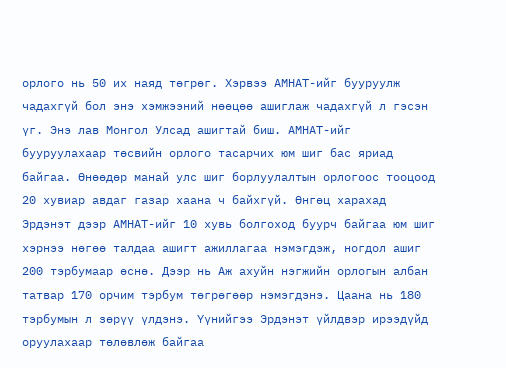орлого нь 50 их наяд төгрөг. Хэрвээ АМНАТ-ийг бууруулж чадахгүй бол энэ хэмжээний нөөцөө ашиглаж чадахгүй л гэсэн үг. Энэ лав Монгол Улсад ашигтай биш. АМНАТ-ийг бууруулахаар төсвийн орлого тасарчих юм шиг бас яриад байгаа. Өнөөдөр манай улс шиг борлуулалтын орлогоос тооцоод 20 хувиар авдаг газар хаана ч байхгүй. Өнгөц харахад Эрдэнэт дээр АМНАТ-ийг 10 хувь болгоход буурч байгаа юм шиг хэрнээ нөгөө талдаа ашигт ажиллагаа нэмэгдэж, ногдол ашиг 200 тэрбумаар өснө. Дээр нь Аж ахуйн нэгжийн орлогын албан татвар 170 орчим тэрбум төгрөгөөр нэмэгдэнэ. Цаана нь 180 тэрбумын л зөрүү үлдэнэ. Үүнийгээ Эрдэнэт үйлдвэр ирээдүйд оруулахаар төлөвлөж байгаа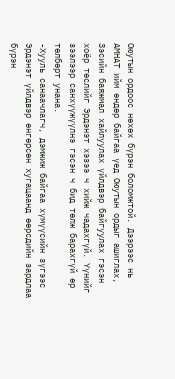Оюутын ордоос нөхөх бүрэн боломжтой. Дээрээс нь АМНАТ ийм өндөр байгаа үед Оюутын ордыг ашиглах, Зэсийн баяжмал хайлуулах үйлдвэр байгуулах гэсэн хоёр төслийг Эрдэнэт хэзээ ч хийж чадахгүй. Үүнийг зээлээр санхүүжүүлнэ гэсэн ч бид төлж барахгүй өр төлбөрт унана.
-Хууль санаачлагч, дэмжиж байгаа хүмүүсийн зүгээс Эрдэнэт үйлдвэр өнгөрсөн хугацаанд өөрсдийн зардлаа бүрэн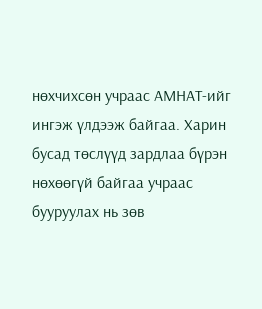нөхчихсөн учраас АМНАТ-ийг ингэж үлдээж байгаа. Харин бусад төслүүд зардлаа бүрэн нөхөөгүй байгаа учраас бууруулах нь зөв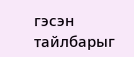гэсэн тайлбарыг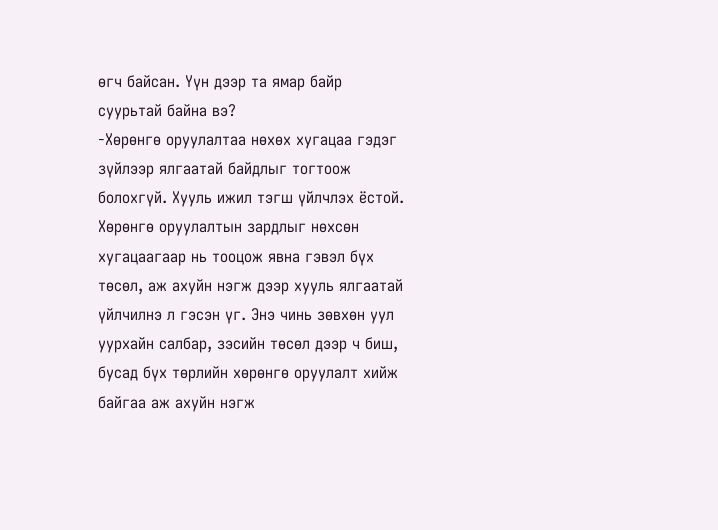өгч байсан. Үүн дээр та ямар байр суурьтай байна вэ?
-Хөрөнгө оруулалтаа нөхөх хугацаа гэдэг зүйлээр ялгаатай байдлыг тогтоож болохгүй. Хууль ижил тэгш үйлчлэх ёстой. Хөрөнгө оруулалтын зардлыг нөхсөн хугацаагаар нь тооцож явна гэвэл бүх төсөл, аж ахуйн нэгж дээр хууль ялгаатай үйлчилнэ л гэсэн үг. Энэ чинь зөвхөн уул уурхайн салбар, зэсийн төсөл дээр ч биш, бусад бүх төрлийн хөрөнгө оруулалт хийж байгаа аж ахуйн нэгж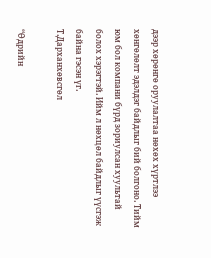дээр хөрөнгө оруулалтаа нөхөх хүртлээ хөнгөлөлт эдэлдэг байдлыг бий болгоно. Тийм юм бол компани бүрд зориулсан хуультай болох хэрэгтэй. Ийм л нөхцөл байдлыг үүсгэж байна гэсэн үг.
Т.Дарханхөвсгөл

“Өдрийн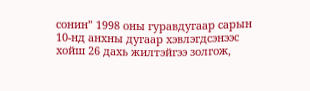сонин” 1998 оны гуравдугаар сарын 10-нд анхны дугаар хэвлэгдсэнээс хойш 26 дахь жилтэйгээ золгож,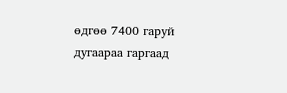өдгөө 7400 гаруй дугаараа гаргаад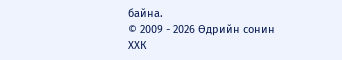байна.
© 2009 - 2026 Өдрийн сонин ХХК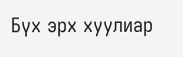Бүх эрх хуулиар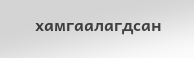хамгаалагдсан